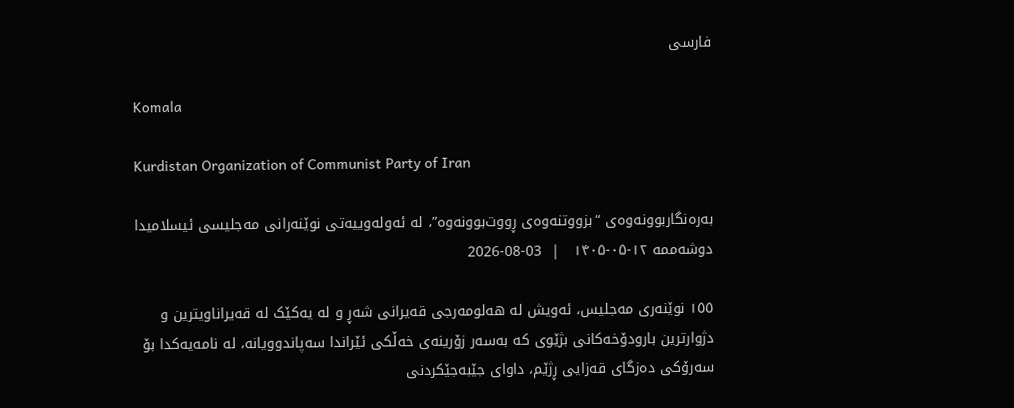فارسی

Komala

Kurdistan Organization of Communist Party of Iran

بەرەنگاربوونەوەی “بزووتنەوەی ڕووت‌بوونەوە”، لە ئەولەوییەتی نوێنەرانی مەجلیسی ئیسلامیدا
دوشەممە ۱۲-۰۵-۱۴۰۵   |  03-08-2026

١٥٥ نوێنەری مەجلیس، ئەویش لە هەلومەرجی قەیرانی شەڕ و لە یەکێک لە قەیراناویترین و دژوارترین بارودۆخەکانی بژێوی کە بەسەر زۆرینەی خەڵکی ئێراندا سەپاندوویانە، لە نامەیەکدا بۆ سەرۆکی دەزگای قەزایی ڕژێم، داوای جێبەجێکردنی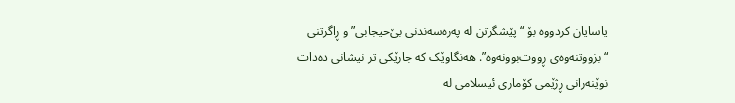یاسایان کردووە بۆ “پێشگرتن لە پەرەسەندنی بێ‌حیجابی” و ڕاگرتنی “بزووتنەوەی ڕووت‌بوونەوە”. هەنگاوێک کە جارێکی تر نیشانی دەدات نوێنەرانی ڕژێمی کۆماری ئیسلامی لە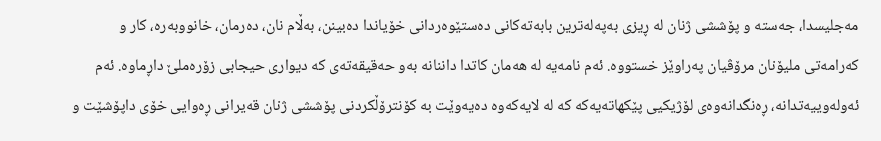مەجلیسدا، جەستە و پۆششی ژنان لە ڕیزی بەپەلەترین بابەتەکانی دەستێوەردانی خۆیاندا دەبینن، بەڵام نان، دەرمان، خانووبەرە، کار و کەرامەتی ملیۆنان مرۆڤیان پەراوێز خستووە. ئەم نامەیە لە هەمان کاتدا داننانە بەو حەقیقەتەی کە دیواری حیجابی زۆرەملێ داڕماوە. ئەم ئەولەوییەتدانە، ڕەنگدانەوەی لۆژیکیی پێکهاتەیەکە کە لە لایەکەوە دەیەوێت بە کۆنترۆڵکردنی پۆششی ژنان قەیرانی ڕەوایی خۆی داپۆشێت و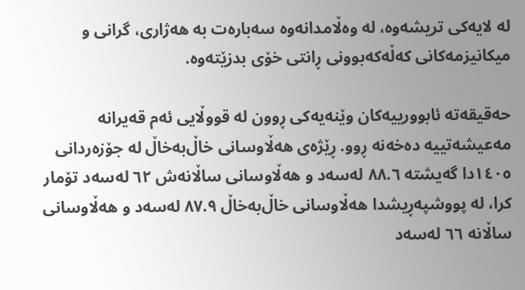لە لایەکی تریشەوە، لە وەڵامدانەوە سەبارەت بە هەژاری، گرانی و میکانیزمەکانی کەڵەکەبوونی ڕانتی خۆی بدزێتەوە.

حەقیقەتە ئابوورییەکان وێنەیەکی ڕوون لە قووڵایی ئەم قەیرانە مەعیشەتییە دەخەنە ڕوو. ڕێژەی هەڵاوسانی خاڵ‌بەخاڵ لە جۆزەردانی ١٤٠٥دا گەیشتە ٨٨.٦ لەسەد و هەڵاوسانی ساڵانەش ٦٢ لەسەد تۆمار کرا، لە پووشپەڕیشدا هەڵاوسانی خاڵ‌بەخاڵ ٨٧.٩ لەسەد و هەڵاوسانی ساڵانە ٦٦ لەسەد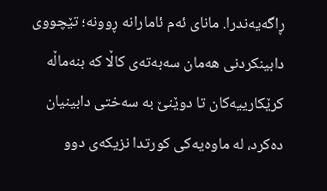ڕاگەیەندرا. مانای ئەم ئامارانە ڕوونە؛ تێچووی دابینکردنی هەمان سەبەتەی کاڵا کە بنەماڵە کرێکارییەکان تا دوێنێ بە سەختی دابینیان دەکرد، لە ماوەیەکی کورتدا نزیکەی دوو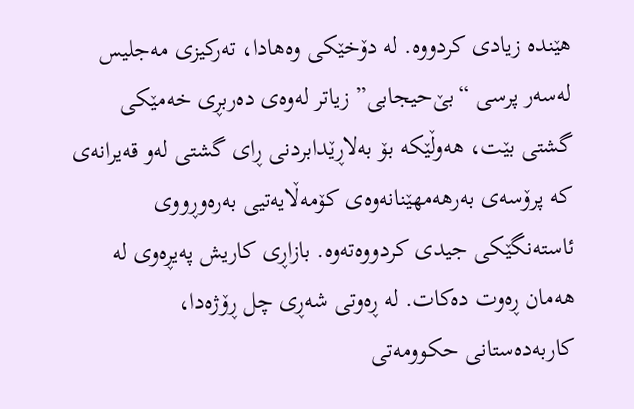هێندە زیادی کردووە. لە دۆخێکی وەهادا، تەرکیزی مەجلیس لەسەر پرسی “بێ‌حیجابی” زیاتر لەوەی دەربڕی خەمێکی گشتی بێت، هەوڵێکە بۆ بەلاڕێدابردنی ڕای گشتی لەو قەیرانەی کە پرۆسەی بەرهەمهێنانەوەی کۆمەڵایەتیی بەرەوڕووی ئاستەنگێکی جیدی کردووەتەوە. بازاڕی کاریش پەیڕەوی لە هەمان ڕەوت دەکات. لە ڕەوتی شەڕی چل ڕۆژەدا، کاربەدەستانی حکوومەتی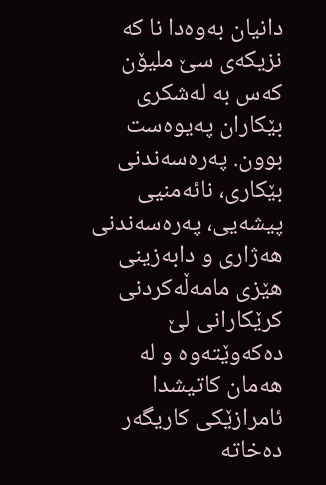دانیان بەوەدا نا کە نزیکەی سێ ملیۆن کەس بە لەشکری بێکاران پەیوەست بوون. پەرەسەندنی بێکاری، نائەمنیی پیشەیی، پەرەسەندنی هەژاری و دابەزینی هێزی مامەڵەکردنی کرێکارانی لێ دەکەوێتەوە و لە هەمان کاتیشدا ئامرازێکی کاریگەر دەخاتە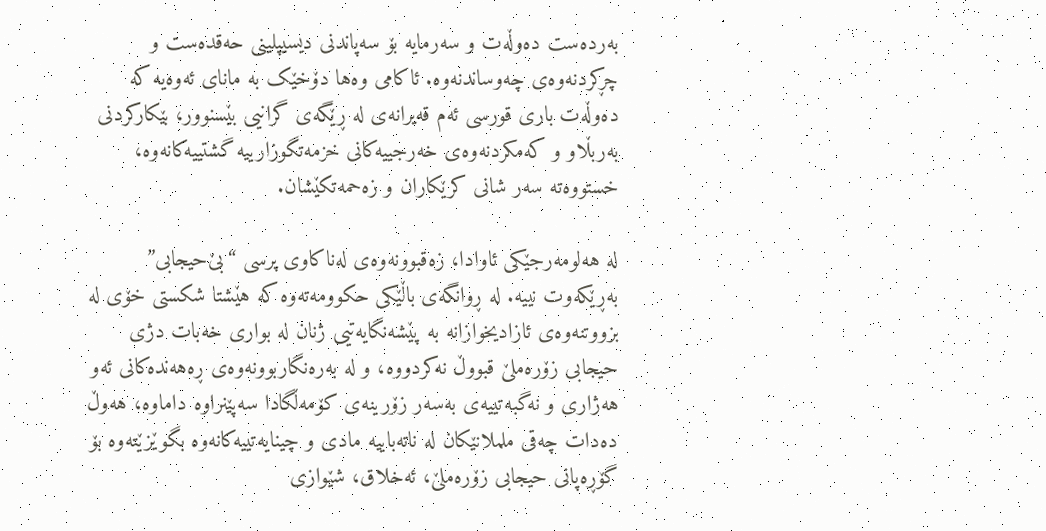بەردەست دەوڵەت و سەرمایە بۆ سەپاندنی دیسیپلینی حەقدەست و چڕکردنەوەی چەوساندنەوە. ئاکامی وەها دۆخێک بە مانای ئەوەیە کە دەوڵەت باری قورسی ئەم قەیرانەی لە ڕێگەی گرانیی بێسنوور، بێکارکردنی بەربڵاو و کەمکردنەوەی خەرجییەکانی خزمەتگوزارییە گشتییەکانەوە، خستووەتە سەر شانی کرێکاران و زەحمەتکێشان.

لە هەلومەرجێکی ئاوادا، زەقبوونەوەی لەناکاوی پرسی “بێ‌حیجابی” بەڕێکەوت نییە. لە ڕوانگەی باڵێکی حکوومەتەوە کە هێشتا شکستی خۆی لە بزووتنەوەی ئازادیخوازانە بە پێشەنگایەتیی ژنان لە بواری خەبات دژی حیجابی زۆرەملێ قبووڵ نەکردووە، و لە بەرەنگاربوونەوەی ڕەهەندەکانی ئەو هەژاری و نەگبەتییەی بەسەر زۆرینەی کۆمەڵگادا سەپێنراوە داماوە، هەوڵ دەدات چەقی ململانێکان لە ناتەباییە مادی و چینایەتییەکانەوە بگوێزێتەوە بۆ گۆڕەپانی حیجابی زۆرەملێ، ئەخلاق، شێوازی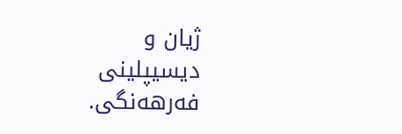ژیان و دیسیپلینی فەرهەنگی.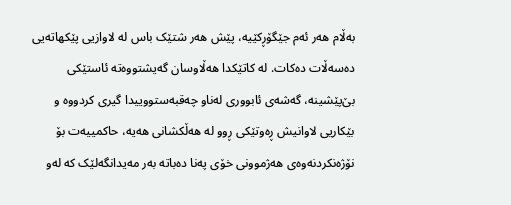بەڵام هەر ئەم جێگۆڕکێیە، پێش هەر شتێک باس لە لاوازیی پێکهاتەیی دەسەڵات دەکات. لە کاتێکدا هەڵاوسان گەیشتووەتە ئاستێکی بێ‌پێشینە، گەشەی ئابووری لەناو چەقبەستووییدا گیری کردووە و بێکاریی لاوانیش ڕەوتێکی ڕوو لە هەڵکشانی هەیە، حاکمییەت بۆ نۆژەنکردنەوەی هەژموونی خۆی پەنا دەباتە بەر مەیدانگەلێک کە لەو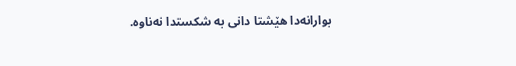بوارانەدا هێشتا دانی بە شکستدا نەناوە.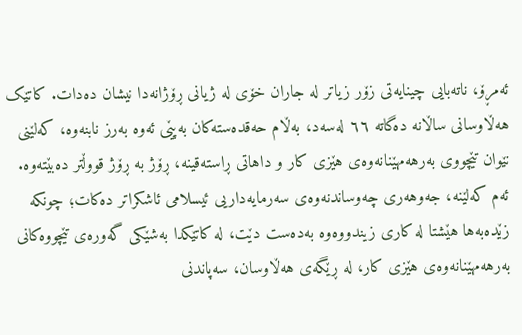ئەمڕۆ، ناتەبایی چینایەتی زۆر زیاتر لە جاران خۆی لە ژیانی ڕۆژانەدا نیشان دەدات. کاتێک هەڵاوسانی ساڵانە دەگاتە ٦٦ لەسەد، بەڵام حەقدەستەکان بەپێی ئەوە بەرز نابنەوە، کەلێنی نێوان تێچووی بەرهەمهێنانەوەی هێزی کار و داهاتی ڕاستەقینە، ڕۆژ بە ڕۆژ قووڵتر دەبێتەوە. ئەم کەلێنە، جەوهەری چەوساندنەوەی سەرمایەداریی ئیسلامی ئاشکراتر دەکات؛ چونکە زێدەبەها هێشتا لە کاری زیندووەوە بەدەست دێت، لە کاتێکدا بەشێکی گەورەی تێچووەکانی بەرهەمهێنانەوەی هێزی کار، لە ڕێگەی هەڵاوسان، سەپاندنی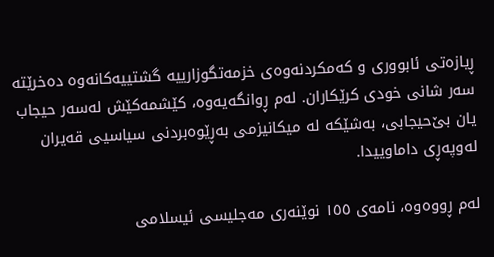ڕیازەتی ئابووری و کەمکردنەوەی خزمەتگوزارییە گشتییەکانەوە دەخرێتە سەر شانی خودی کرێکاران. لەم ڕوانگەیەوە، کێشمەکێش لەسەر حیجاب یان بێ‌حیجابی، بەشێکە لە میکانیزمی بەڕێوەبردنی سیاسیی قەیران لەوپەڕی داماوییدا.

لەم ڕووەوە، نامەی ١٥٥ نوێنەری مەجلیسی ئیسلامی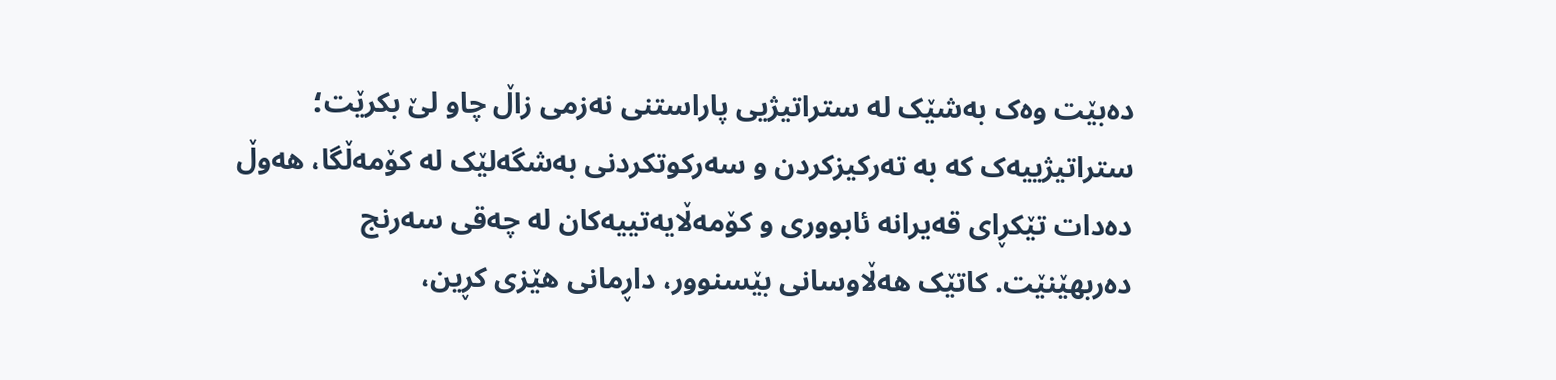دەبێت وەک بەشێک لە ستراتیژیی پاراستنی نەزمی زاڵ چاو لێ بکرێت؛ ستراتیژییەک کە بە تەرکیزکردن و سەرکوتکردنی بەشگەلێک لە کۆمەڵگا، هەوڵ دەدات تێکڕای قەیرانە ئابووری و کۆمەڵایەتییەکان لە چەقی سەرنج دەربهێنێت. کاتێک هەڵاوسانی بێسنوور، داڕمانی هێزی کڕین،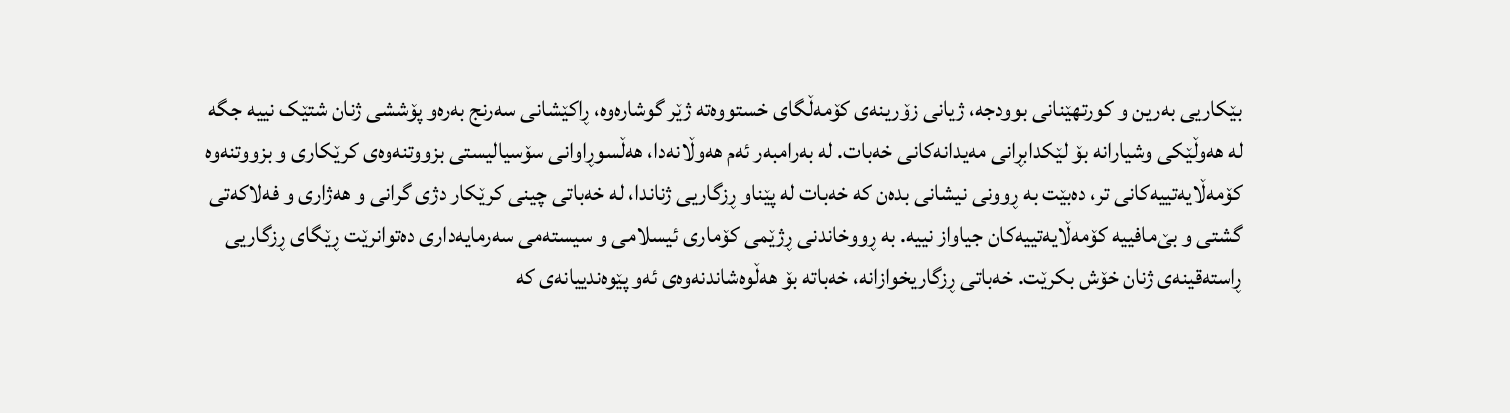بێکاریی بەرین و کورتهێنانی بوودجە، ژیانی زۆرینەی کۆمەڵگای خستووەتە ژێر گوشارەوە، ڕاکێشانی سەرنج بەرەو پۆششی ژنان شتێک نییە جگە لە هەوڵێکی وشیارانە بۆ لێکدابڕانی مەیدانەکانی خەبات. لە بەرامبەر ئەم هەوڵانەدا، هەڵسوڕاوانی سۆسیالیستی بزووتنەوەی کرێکاری و بزووتنەوە کۆمەڵایەتییەکانی تر، دەبێت بە ڕوونی نیشانی بدەن کە خەبات لە پێناو ڕزگاریی ژناندا، لە خەباتی چینی کرێکار دژی گرانی و هەژاری و فەلاکەتی گشتی و بێ‌مافییە کۆمەڵایەتییەکان جیاواز نییە. بە ڕووخاندنی ڕژێمی کۆماری ئیسلامی و سیستەمی سەرمایەداری دەتوانرێت ڕێگای ڕزگاریی ڕاستەقینەی ژنان خۆش بکرێت. خەباتی ڕزگاریخوازانە، خەباتە بۆ هەڵوەشاندنەوەی ئەو پێوەندییانەی کە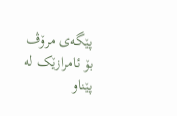پێگەی مرۆڤ بۆ ئامرازێک لە پێناو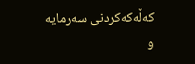کەڵەکەکردنی سەرمایە و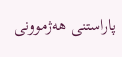پاراستنی هەژموونی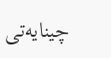چینایەتی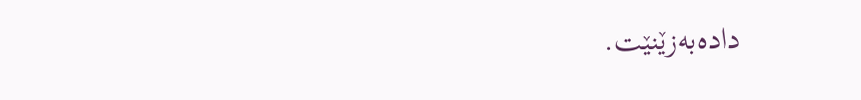دادەبەزێنێت.